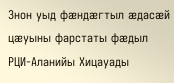Знон уыд фæндæгтыл æдасæй цæуыны фарстаты фæдыл РЦИ-Аланийы Хицауады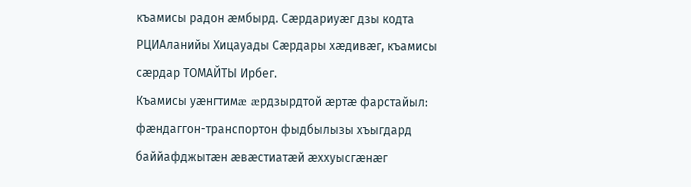къамисы радон æмбырд. Сæрдариуæг дзы кодта РЦИАланийы Хицауады Сæрдары хæдивæг, къамисы сæрдар ТОМАЙТЫ Ирбег.
Къамисы уæнгтимæ æрдзырдтой æртæ фарстайыл: фæндаггон-транспортон фыдбылызы хъыгдард баййафджытæн æвæстиатæй æххуысгæнæг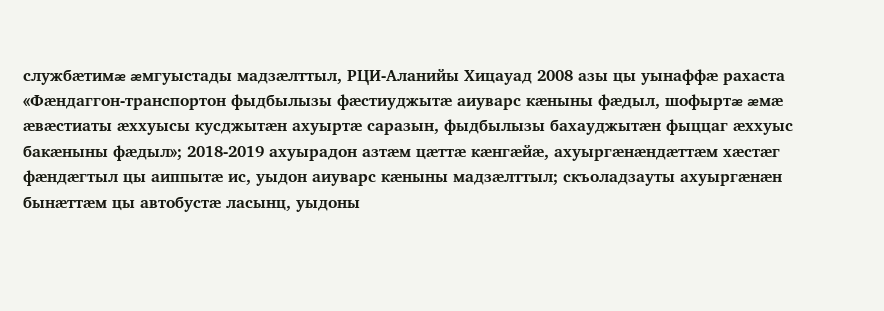службæтимæ æмгуыстады мадзæлттыл, РЦИ-Аланийы Хицауад 2008 азы цы уынаффæ рахаста «Фæндаггон-транспортон фыдбылызы фæстиуджытæ аиуварс кæныны фæдыл, шофыртæ æмæ æвæстиаты æххуысы кусджытæн ахуыртæ саразын, фыдбылызы бахауджытæн фыццаг æххуыс бакæныны фæдыл»; 2018-2019 ахуырадон азтæм цæттæ кæнгæйæ, ахуыргæнæндæттæм хæстæг фæндæгтыл цы аиппытæ ис, уыдон аиуварс кæныны мадзæлттыл; скъоладзауты ахуыргæнæн бынæттæм цы автобустæ ласынц, уыдоны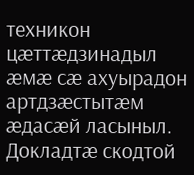техникон цæттæдзинадыл æмæ сæ ахуырадон артдзæстытæм æдасæй ласыныл.
Докладтæ скодтой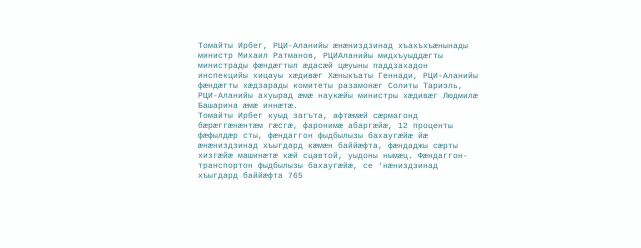Томайты Ирбег, РЦИ-Аланийы æнæниздзинад хъахъхъæнынады министр Михаил Ратманов, РЦИАланийы мидхъуыддæгты министрады фæндæгтыл æдасæй цæуыны паддзахадон инспекцийы хицауы хæдивæг Хæныкъаты Геннади, РЦИ-Аланийы фæндæгты хæдзарады комитеты разамонæг Солиты Тариэль, РЦИ-Аланийы ахуырад æмæ наукæйы министры хæдивæг Людмилæ Башарина æмæ иннæтæ.
Томайты Ирбег куыд загъта, афтæмæй сæрмагонд бæрæггæнæнтæм гæсгæ, фаронимæ абаргæйæ, 12 проценты фæфылдæр сты, фæндаггон фыдбылызы бахаугæйæ йæ æнæниздзинад хъыгдард кæмæн баййæфта, фæндаджы сæрты хизгæйæ машинæтæ кæй сцавтой, уыдоны нымæц. Фæндаггон-транспортон фыдбылызы бахаугæйæ, се ‘нæниздзинад хъыгдард баййæфта 765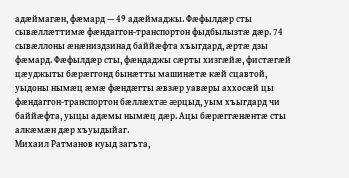адæймагæн, фæмард — 49 адæймаджы. Фæфылдæр сты сывæллæттимæ фæндаггон-транспортон фыдбылызтæ дæр. 74 сывæллоны æнæниздзинад баййæфта хъыгдард, æртæ дзы фæмард. Фæфылдæр сты, фæндаджы сæрты хизгæйæ, фистæгæй цæуджыты бæрæггонд бынæтты машинæтæ кæй сцавтой, уыдоны нымæц æмæ фæндæгты æвзæр уавæры аххосæй цы фæндаггон-транспортон бæллæхтæ æрцыд, уым хъыгдард чи баййæфта, уыцы адæмы нымæц дæр. Ацы бæрæггæнæнтæ сты алкæмæн дæр хъуыдыйаг.
Михаил Ратманов куыд загъта,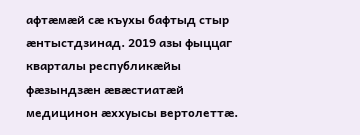афтæмæй сæ къухы бафтыд стыр æнтыстдзинад. 2019 азы фыццаг кварталы республикæйы фæзындзæн æвæстиатæй медицинон æххуысы вертолеттæ.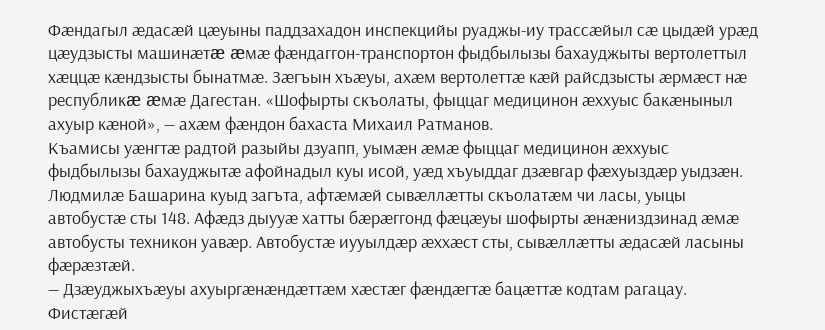Фæндагыл æдасæй цæуыны паддзахадон инспекцийы руаджы-иу трассæйыл сæ цыдæй урæд цæудзысты машинæтæ æмæ фæндаггон-транспортон фыдбылызы бахауджыты вертолеттыл хæццæ кæндзысты бынатмæ. Зæгъын хъæуы, ахæм вертолеттæ кæй райсдзысты æрмæст нæ республикæ æмæ Дагестан. «Шофырты скъолаты, фыццаг медицинон æххуыс бакæныныл ахуыр кæной», — ахæм фæндон бахаста Михаил Ратманов.
Къамисы уæнгтæ радтой разыйы дзуапп, уымæн æмæ фыццаг медицинон æххуыс фыдбылызы бахауджытæ афойнадыл куы исой, уæд хъуыддаг дзæвгар фæхуыздæр уыдзæн.
Людмилæ Башарина куыд загъта, афтæмæй сывæллæтты скъолатæм чи ласы, уыцы автобустæ сты 148. Афæдз дыууæ хатты бæрæггонд фæцæуы шофырты æнæниздзинад æмæ автобусты техникон уавæр. Автобустæ иууылдæр æххæст сты, сывæллæтты æдасæй ласыны фæрæзтæй.
— Дзæуджыхъæуы ахуыргæнæндæттæм хæстæг фæндæгтæ бацæттæ кодтам рагацау. Фистæгæй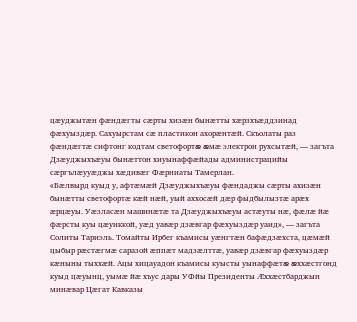цæуджытæн фæндæгты сæрты хизæн бынæтты хæрзхъæддзинад фæхуыздæр. Сахуырстам сæ пластикон ахорæнтæй. Скъолаты раз фæндæгтæ сифтонг кодтам светофортæ æмæ электрон рухсытæй, — загъта Дзæуджыхъæуы бынæттон хиуынаффæйады администрацийы сæргълæууæджы хæдивæг Фæрниаты Тамерлан.
«Бæлвырд куыд у, афтæмæй Дзæуджыхъæуы фæндаджы сæрты ахизæн бынæтты светофортæ кæй нæй, уый аххосæй дæр фыдбылызтæ арæх æрцæуы. Уæзласæн машинæтæ та Дзæуджыхъæуы астæуты нæ, фæлæ йæ фæрсты куы цæуиккой, уæд уавæр дзæвгар фæхуыздæр уаид», — загъта Солиты Тариэль. Томайты Ирбег къамисы уæнгтæн бафæдзæхста, цæмæй цыбыр рæстæгмæ саразой æппæт мадзæлттæ, уавæр дзæвгар фæхуыздæр кæныны тыххæй. Ацы хицауадон къамисы куысты уынаффæтæ æххæстгонд куыд цæуынц, уымæ йæ хъус дары УФйы Президенты Æххæстбарджын минæвар Цæгат Кавказы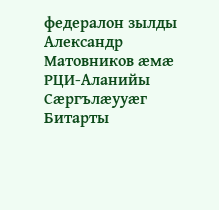федералон зылды Александр Матовников æмæ РЦИ-Аланийы Сæргълæууæг Битарты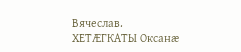Вячеслав.
ХЕТÆГКАТЫ Оксанæ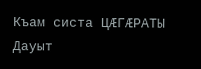Къам систа ЦÆГÆРАТЫ Дауыт